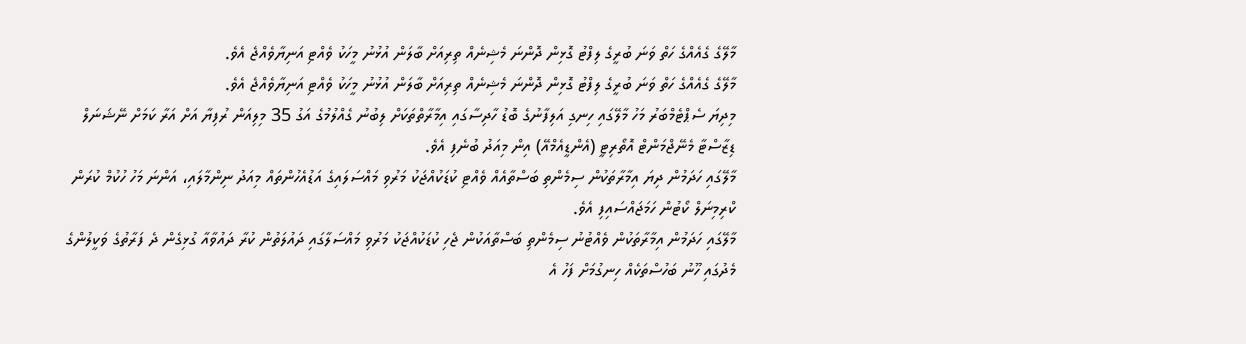މާލޭގެ ގެއެއްގެ ހަތް ވަނަ ބުރީގެ ލިފްޓު ގޮޅިން ދޮންނަ މެޝިނެއް ތިރިއަށް ބާލަން އުޅުނު މީހަކު ވެއްޓި އަނިޔާވެއްޖެ އެވެ.
މާލޭގެ ގެއެއްގެ ހަތް ވަނަ ބުރީގެ ލިފްޓު ގޮޅިން ދޮންނަ މެޝިނެއް ތިރިއަށް ބާލަން އުޅުނު މީހަކު ވެއްޓި އަނިޔާވެއްޖެ އެވެ.
މިދިޔަ ސެޕްޓެމްބަރު މަހު މާލޭގައި ހިނގި އަލިފާނުގެ ބޮޑު ހާދިސާގައި އިމާރާތްތަކަށް ލިބުނު ގެއްލުމުގެ އަގު 35 މިލިއަން ރުފިޔާ އަށް އަރާ ކަމަށް ނޭޝަނަލް ޑިޒާސްޓާ މެނޭޖްމަންޓް އޮތޯރިޓީ (އެންޑީއެމްއޭ) އިން މިއަދު ބުނެފި އެވެ.
މާލޭގައި ހަދަމުން ދިޔަ އިމާރާތަކުން ސިމެންތި ބަސްތާއެއް ވެއްޓި ކުޑަކުއްޖަކު މަރުވި މައްސަލައިގެ އަޑުއެހުންތައް މިއަދު ނިންމާލައި، އަންނަ މަހު ހުކުމް ކުރަން ކްރިމިނަލް ކޯޓުން ހަމަޖައްސައިފި އެވެ.
މާލޭގައި ހަދަމުން އިމާރާތަކުން ވެއްޓުނު ސިމެންތި ބަސްތާއަކުން ޖެހި ކުޑަކުއްޖަކު މަރުވި މައްސަލާގައި ދައުލަތުން ކުރާ ދައުވާއާ ގުޅިގެން ދެ ފަރާތުގެ ވަކީލުންގެ މެދުގައި ހޫނު ބަހުސްތަކެއް ހިނގުމަށް ފަހު އެ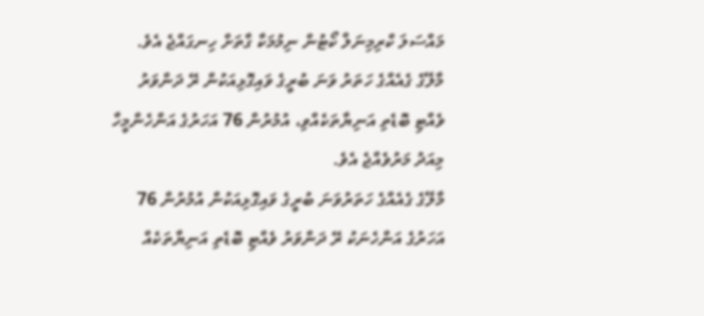މައްސަލަ ކްރިމިނަލް ކޯޓުން ނިމުމަކާ ގާތަށް ހިނގައްޖެ އެވެ.
މާލޭގެ ގެއެއްގެ ހަތަރު ވަނަ ބުރީގެ ވައިގޮޅިއަކުން ރޭ ދަންވަރު ވެއްޓި ބޮޑެތި އަނިޔާތަކެއްވި، އުމުރުން 76 އަހަރުގެ އަންހެންމީހާ މިއަދު މަރުވެއްޖެ އެވެ.
މާލޭގެ ގެއެއްގެ ހަތަރުވަނަ ބުރީގެ ވައިގޮޅިއަކުން އުމުރުން 76 އަހަރުގެ އަންހެނަކު ރޭ ދަންވަރު ވެއްޓި ބޮޑެތި އަނިޔާތަކެއް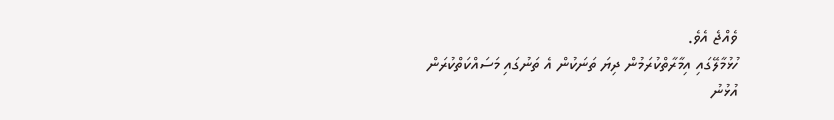ވެއްޖެ އެވެ.
ހުޅުމާލޭގައި އިމާރާތްކުރަމުން ދިޔަ ތަނަކުން އެ ތަނުގައި މަސައްކަތްކުރަން އުޅުނު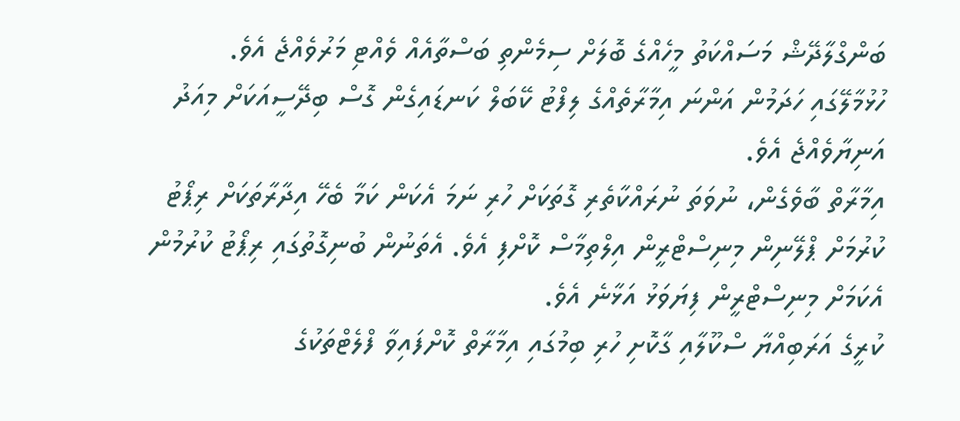ބަންގްލާދޭޝް މަސައްކަތު މީހެއްގެ ބޮލަށް ސިމެންތި ބަސްތާއެއް ވެއްޓި މަރުވެއްޖެ އެވެ.
ހުޅުމާލޭގައި ހަދަމުން އަންނަ އިމާރާތެއްގެ ލިފްޓު ކޭބަލް ކަނޑައިގެން ގޮސް ބިދޭސީއަކަށް މިއަދު އަނިޔާވެއްޖެ އެވެ.
އިމާރާތް ބާވެގެން، ނުވަތަ ނުރައްކާތެރި ގޮތަކަށް ހުރި ނަމަ އެކަން ކަމާ ބެހޭ އިދާރާތަކަށް ރިޕޯޓު ކުރުމަށް ޕްލޭނިން މިނިސްޓްރީން އިލްތިމާސް ކޮށްފި އެވެ. އެތަނުން ބުނިގޮތުގައި ރިޕޯޓު ކުރުމުން އެކަމަށް މިނިސްޓްރީން ފިޔަވަޅު އަޅާނެ އެވެ.
ކުރީގެ އަރަބިއްޔާ ސްކޫލާއި ގާކޮށި ހުރި ބިމުގައި އިމާރާތް ކޮށްފައިވާ ފްލެޓްތަކުގެ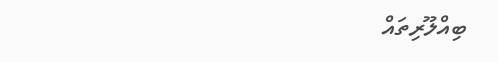ބިއްލޫރިތައް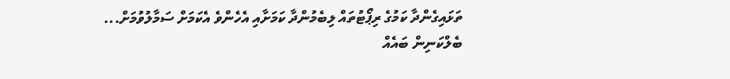ތަޅައިގެންދާ ކަމުގެ ރިޕޯޓުތައް ލިބެމުންދާ ކަމަށާއި އެހެންވެ އެކަމަށް ސަމާލުވުމަށް...
ބެލްކަނިން ބައެއް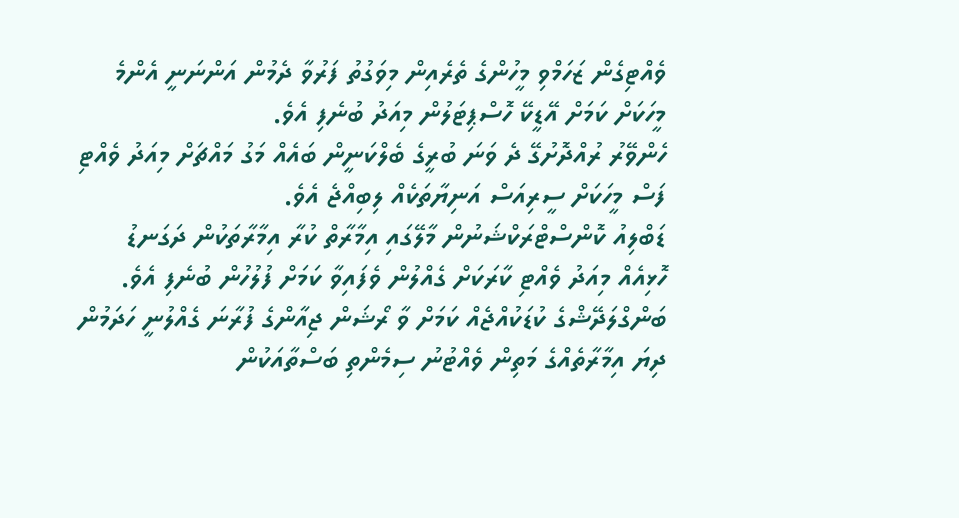ވެއްޓިގެން ޒަހަމްވި މީހުންގެ ތެރެއިން މިވަގުތު ފަރުވާ ދެމުން އަންނަނީ އެންމެ މީހަކަށް ކަމަށް އޭޑީކޭ ހޮސްޕިޓަލުން މިއަދު ބުނެފި އެވެ.
ހެންވޭރު ރުއްދޮށުގޭ ދެ ވަނަ ބުރީގެ ބެލްކަނީން ބައެއް މަގު މައްޗަށް މިއަދު ވެއްޓި ފަސް މީހަކަށް ސީރިއަސް އަނިޔާތަކެއް ލިބިއްޖެ އެވެ.
ޑަބްލިއު ކޮންސްޓްރަކްޝަނުން މާލޭގައި އިމާރާތް ކުރާ އިމާރާތަކުން ދަގަނޑު ހޮޅިއެއް މިއަދު ވެއްޓި ކާރަކަށް ގެއްލުން ވެފައިވާ ކަމަށް ފުލުހުން ބުނެފި އެވެ.
ބަންގްލަދޭޝްގެ ކުޑަކުއްޖެއް ކަމަށް ވާ ރޯޝަން ޖިއާންގެ ފުރާނަ ގެއްލުނީ ހަދަމުން ދިޔަ އިމާރާތެއްގެ މަތިން ވެއްޓުނު ސިމެންތި ބަސްތާއަކުން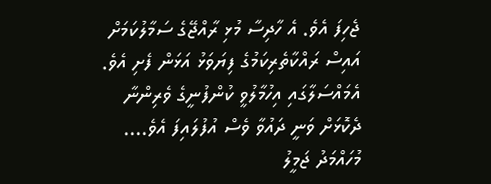ޖެހިފަ އެވެ. އެ ހާދިސާ މުޅި ރާއްޖޭގެ ސަމާލުކަމަށް އައިސް ރައްކާތެރިކަމުގެ ފިޔަވަޅު އަޅަން ފެށި އެވެ. އެމައްސަލާގައި އިހުމާލުވީ ކުންފުނީގެ ވެރިންނާ ދެކޮޅަށް ވަނީ ދައުވާ ވެސް އުފުލައިފަ އެވެ....
މުހައްމަދު ޖަމީލު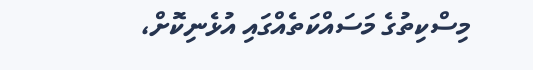މިސްކިތުގެ މަސައްކަތެއްގައި އުޅެނިކޮށް،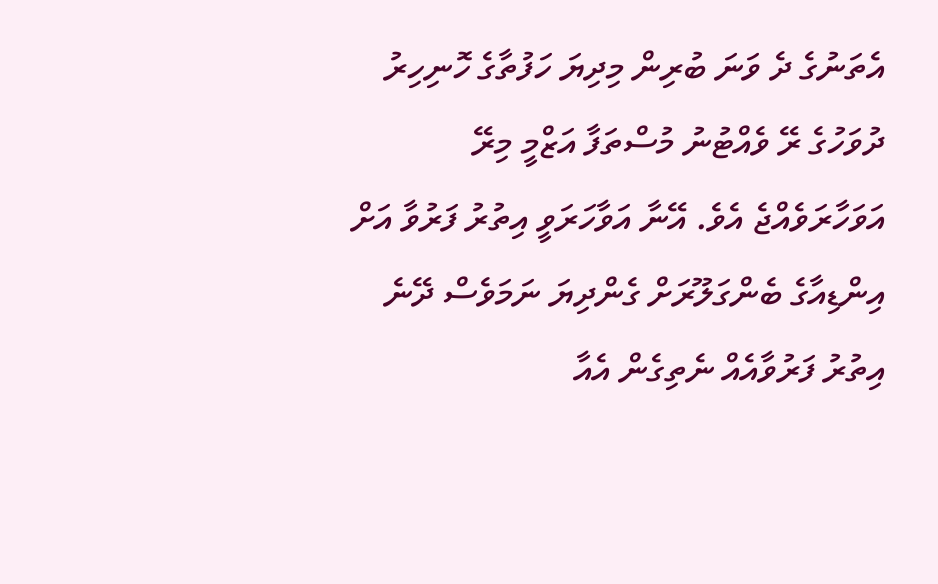އެތަނުގެ ދެ ވަނަ ބުރިން މިދިޔަ ހަފުތާގެ ހޮނިހިރު ދުވަހުގެ ރޭ ވެއްޓުނު މުސްތަފާ އަޒްމީ މިރޭ އަވަހާރަވެއްޖެ އެވެ. އޭނާ އަވާހަރަވީ އިތުރު ފަރުވާ އަށް އިންޑިއާގެ ބެންގަލޫރަށް ގެންދިޔަ ނަމަވެސް ދޭނެ އިތުރު ފަރުވާއެއް ނެތިގެން އެއާ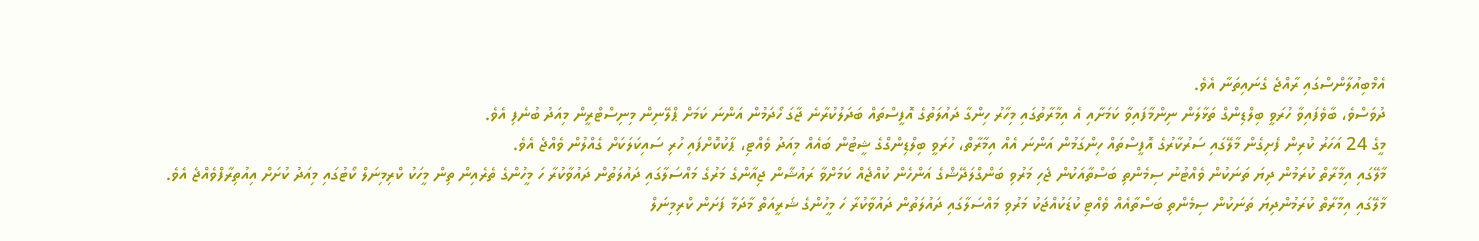އެމްބިއުލާންސްގައި ރާއްޖެ ގެނައިތަނާ އެވެ.
ދުވަސްވެ، ބާވެފައިވާ ހުރަވީ ބިލްޑިންގް ތަޅާލަން ނިންމާފައިވާ ކަމަށާއި އެ އިމާރާތުގައި މިހާރު ހިންގާ ދައުލަތުގެ އޮފީސްތައް ބަދަލުކުރާނެ ޖާގަ ހޯދަމުން އަންނަ ކަމަށް ޕްލޭނިން މިނިސްޓްރީން މިއަދު ބުނެފި އެވެ.
މީގެ 24 އަހަރު ކުރިން ފެށިގެން މާލޭގައި ސަރުކާރުގެ އޮފީސްތައް ހިންގަމުން އަންނަ އެއް އިމާރާތް، ހުރަވީ ބިލްޑިންގްގެ ޝީޓުން ބައެއް މިއަދު ވެއްޓި، ޕާކުކޮށްފައި ހުރި ސައިކަލަކަށް ގެއްލުން ވެއްޖެ އެވެ.
މާލޭގައި އިމާރާތް ކުރަމުން ދިޔަ ތަނަކުން ވެއްޓުނު ސިމެންތި ބަސްތާއަކުން ޖެހި މަރުވި ބަންގްލަދޭޝްގެ އަންހެން ކުއްޖެއް ކަމަށްވާ ރައުޝާން ޖިއާންގެ މަރުގެ މައްސަލާގައި ދައުލަތުން ދައުވާކުރާ ހަ މީހުންގެ ތެރެއިން ތިން މީހަކު ކްރިމިނަލް ކޯޓުގައި މިއަދު ކުށަށް އިއުތިރާފްވެއްޖެ އެވެ.
މާލޭގައި އިމާރާތް ކުރަމުންދިޔަ ތަނަކުން ސިމެންތި ބަސްތާއެއް ވެއްޓި ކުޑަކުއްޖަކު މަރުވި މައްސަލާގައި ދައުލަތުން ދައުވާކުރާ ހަ މީހުންގެ ޝަރީއަތް މާދަމާ ފަށަން ކްރިމިނަލް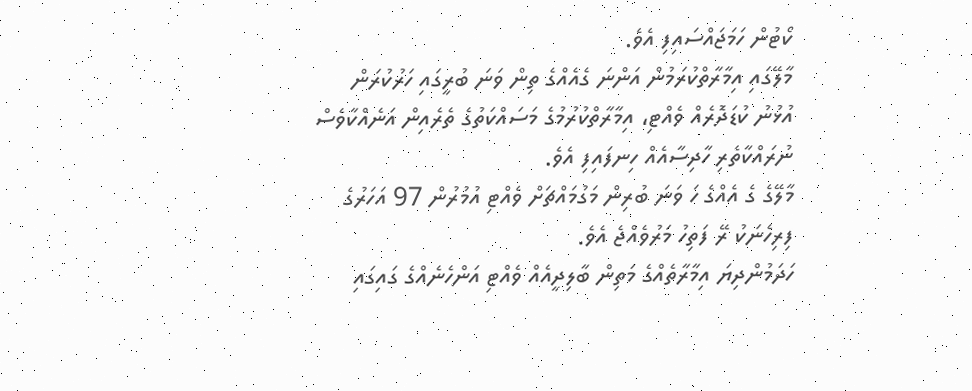ކޯޓުން ހަމަޖައްސައިފި އެވެ.
މާލޭގައި އިމާރާތްކުރަމުން އަންނަ ގެއެއްގެ ތިން ވަނަ ބުރީގައި ހަރުކުރަން އުޅުނު ކުޑަދޮރެއް ވެއްޓި، އިމާރާތްކުރުމުގެ މަސައްކަތުގެ ތެރެއިން އަނެއްކާވެސް ނުރައްކާތެރި ހާދިސާއެއް ހިނފައިފި އެވެ.
މާލޭގެ ގެ އެއްގެ ހަ ވަނަ ބުރިން މަގުމައްޗަށް ވެއްޓި އުމުރުން 97 އަހަރުގެ ފިރިހެނަކު ރޭ ފަތިހު މަރުވެއްޖެ އެވެ.
ހަދަމުންދިޔަ އިމާރާތެއްގެ މަތިން ބާލިދީއެއް ވެއްޓި އަންހެނެއްގެ ގައިގައި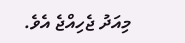މިއަދު ޖެހިއްޖެ އެވެ.